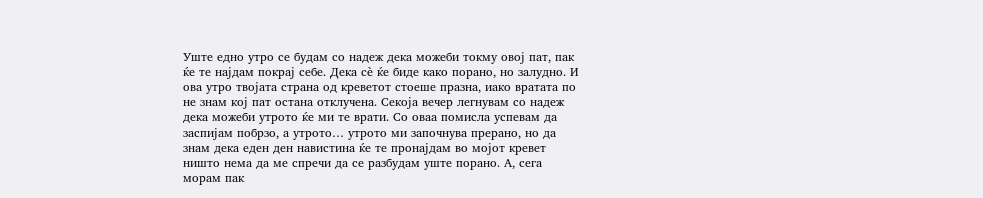Уште едно утро се будам со надеж дека можеби токму овој пат, пак ќе те најдам покрај себе. Дека сè ќе биде како порано, но залудно. И ова утро твојата страна од креветот стоеше празна, иако вратата по не знам кој пат остана отклучена. Секоја вечер легнувам со надеж дека можеби утрото ќе ми те врати. Со оваа помисла успевам да заспијам побрзо, а утрото… утрото ми започнува прерано, но да знам дека еден ден навистина ќе те пронајдам во мојот кревет ништо нема да ме спречи да се разбудам уште порано. А, сега морам пак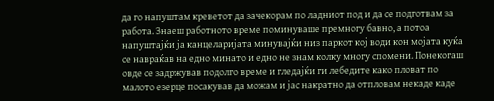да го напуштам креветот да зачекорам по ладниот под и да се подготвам за работа. Знаеш работното време поминуваше премногу бавно, а потоа напуштајќи ја канцеларијата минувајќи низ паркот кој води кон мојата куќа се навраќав на едно минато и едно не знам колку многу спомени. Понекогаш овде се задржував подолго време и гледајќи ги лебедите како пловат по малото езерце посакував да можам и јас накратно да отпловам некаде каде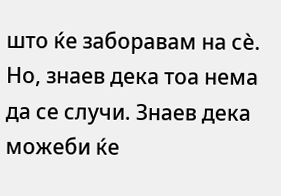што ќе заборавам на сè. Но, знаев дека тоа нема да се случи. Знаев дека можеби ќе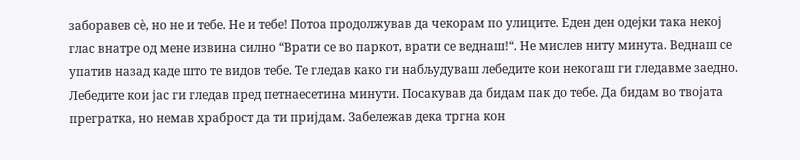заборавев сè, но не и тебе. Не и тебе! Потоа продолжував да чекорам по улиците. Еден ден одејки така некој глас внатре од мене извина силно “Врати се во паркот, врати се веднаш!“. Не мислев ниту минута. Веднаш се упатив назад каде што те видов тебе. Те гледав како ги набљудуваш лебедите кои некогаш ги гледавме заедно. Лебедите кои јас ги гледав пред петнаесетина минути. Посакував да бидам пак до тебе. Да бидам во твојата прегратка, но немав храброст да ти пријдам. Забележав дека тргна кон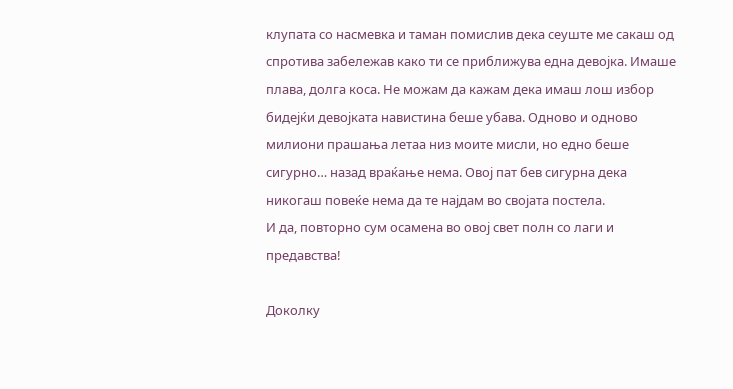клупата со насмевка и таман помислив дека сеуште ме сакаш од спротива забележав како ти се приближува една девојка. Имаше плава, долга коса. Не можам да кажам дека имаш лош избор бидејќи девојката навистина беше убава. Одново и одново милиони прашања летаа низ моите мисли, но едно беше сигурно… назад враќање нема. Овој пат бев сигурна дека никогаш повеќе нема да те најдам во својата постела.
И да, повторно сум осамена во овој свет полн со лаги и предавства!

Доколку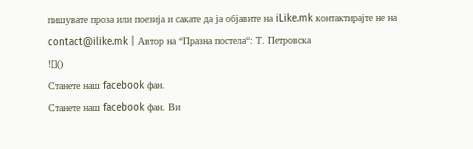пишувате проза или поезија и сакате да ја објавите на iLike.mk контактирајте не на contact@ilike.mk | Автор на “Празна постела“: Т. Петровска
![]()
Станете наш facebook фан.
Станете наш facebook фан. Ви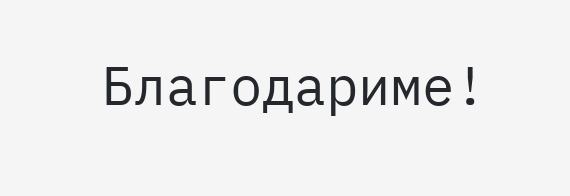Благодариме!